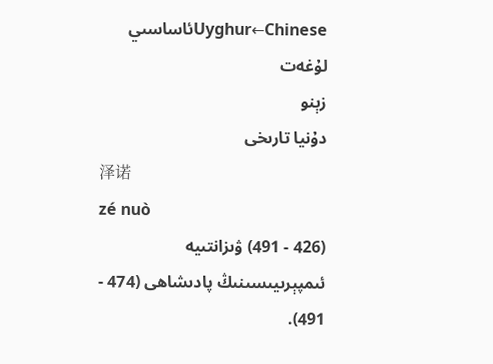Uyghur←Chineseئاساسىي لۇغەت
زېنو
دۇنيا تارىخى
泽诺
zé nuò
(426 - 491) ۋىزانتىيە ئىمپېرىيىسىنىڭ پادىشاھى (474 - 491).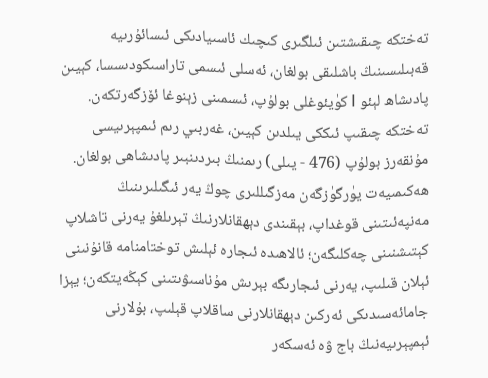تەختكە چىقىشتىن ئىلگىرى كىچىك ئاسىيادىكى ئىسائۇرىيە قەبىلىسىنىڭ باشلىقى بولغان، ئەسلى ئىسمى تاراسىكودىسسا، كېيىن پادىشاھ لېئو Ⅰ كۈيئوغلى بولۇپ، ئىسمىنى زېنوغا ئۆزگەرتكەن. تەختكە چىقىپ ئىككى يىلدىن كېيىن، غەربىي رىم ئىمپېرىيسى مۇنقەرز بولۇپ (476 - يىلى) رىمنىڭ بىردىنبىر پادىشاھى بولغان. ھەكىمىيەت يۈرگۈزگەن مەزگىللىرى چوڭ يەر ئىگىلىرىنىڭ مەنپەئىتىنى قوغداپ، بېقىندى دېھقانلارنىڭ تېرىلغۇ يەرنى تاشلاپ كېتىشنىنى چەكلىگەن؛ ئالاھىدە ئىجارە ئېلىش توختامنامە قانۇنىنى ئېلان قىلىپ، يەرنى ئىجارىگە بېرىش مۇناسىۋىتىنى كېڭەيتكەن؛ يېزا جامائەسىدىكى ئەركىن دېھقانلارنى ساقلاپ قېلىپ، بۇلارنى ئېمپېرىيەنىڭ باج ۋە ئەسكەر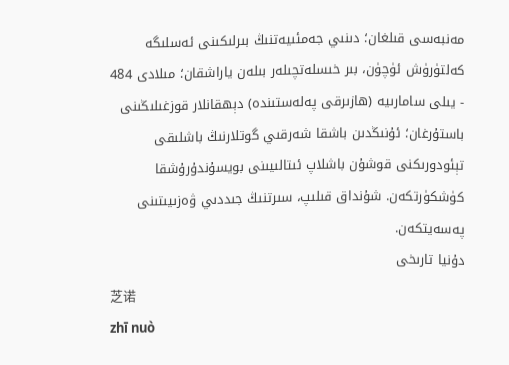مەنبەسى قىلغان؛ دىنىي جەمئىيەتنىڭ بىرلىكىنى ئەسلىگە كەلتۈرۈش ئۈچۈن، بىر خىسلەتچىلەر بىلەن ياراشقان؛ مىلادى 484 - يىلى سامارىيە (ھازىرقى پەلەستىندە) دېھقانلار قوزغىلىڭىنى باستۇرغان؛ ئۇنىڭدىن باشقا شەرقىي گوتلارنىڭ باشلىقى تېئودورىكنى قوشۇن باشلاپ ئىتالىيىنى بويسۇندۇرۇشقا كۈشكۈرتكەن. شۇنداق قىلىپ، سىرتنىڭ جىددىي ۋەزىيىتىنى پەسەيتكەن.
دۇنيا تارىخى
芝诺
zhī nuò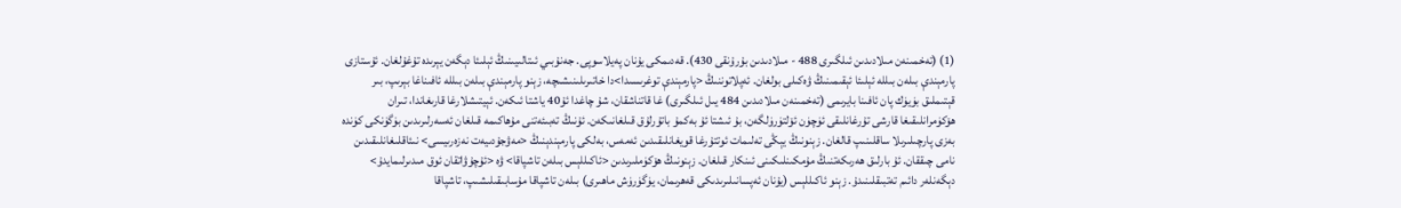(1) (تەخمىنەن مىلادىدىن ئىلگىرى 488 - مىلادىدىن بۇرۇنقى 430). قەدىمكى يۇنان پەيلاسوپى. جەنۇبىي ئىتالىيىنىڭ ئېلىئا دېگەن يېرىدە تۇغۇلغان. ئۇستازى پارمېندې بىلەن بىللە ئېلىئا ئېقىمىنىڭ ۋەكىلى بولغان. ئەپلاتوننىڭ <پارمېندې توغرىسىدا>دا خاتىرىلىنىشىچە، زېنو پارمېندې بىلەن بىللە ئافىناغا بېرىپ، بىر قېتىملىق بۈيۈك پان ئافىنا بايرىمى (تەخمىنەن مىلادىدىن 484 يىل ئىلگىرى) غا قاتناشقان، شۇ چاغدا ئۇ40 ياشتا ئىكەن. ئېيتىشلارغا قارىغاندا، تىران ھۆكۈمرانلىقىغا قارشى تۇرغانلىقى ئۈچۈن ئۆلتۈرۈلگەن، بۇ ئىشتا ئۇ بەكمۇ باتۇرلۇق قىلغانىكەن. ئۇنىڭ تەبىئەتنى مۇھاكىمە قىلغان ئەسەرلىرىدىن بۈگۈنكى كۈندە بەزى پارچىلىرىلا ساقلىنىپ قالغان. زېنونىڭ يېڭى تەلىمات ئوتتۇرغا قويغانلىقىدىن ئەمەس، بەلكى پارمېندېنىڭ <مەۋجۇدىيەت نەزەرىيسى> نىئاقلىغانلىقىدىن نامى چىققان. ئۇ بارلىق ھەرىكەتنىڭ مۇمكىنلىكىنى ئىنكار قىلغان. زېنونىڭ ھۆكۈملىرىدىن <ئاكىللېس بىلەن تاشپاقا> ۋە <ئۇچۇۋاتقان ئوق مىدىرلىمايدۇ> دېگەنلەر دائىم تەتبىقلىنىدۇ. زېنو ئاكىللېس (يۇنان ئەپسانىلىرىدىكى قەھرىمان، يۈگۈرۈش ماھىرى) بىلەن تاشپاقا مۇسابىقىلىشىپ، تاشپاقا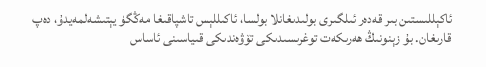ئاكېللىستىن بىر قەدەر ئىلگىرى بولىدىغانلا بولسا، ئاكىللېس تاشپاقىغا مەڭگۈ يېتىشەلمەيدۇ، دەپ قارىغان. بۇ زېنونىڭ ھەرىكەت توغرىسىدىكى تۆۋەندىكى قىياسىنى ئاساس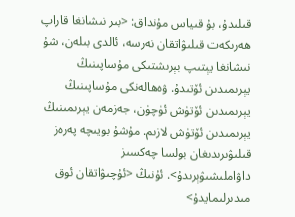قىلىدۇ، بۇ قىياس مۇنداق: <بىر نىشانغا قاراپ ھەرىكەت قىلىۋاتقان نەرسە، ئالدى بىلەن، شۇ نىشانغا يېتىپ بېرىشتىكى مۇساپىنىڭ يېرىمىدىن ئۆتىدۇ. ۋەھالەنكى مۇساپىنىڭ يېرىمىدىن ئۆتۈش ئۈچۈن، جەزمەن يېرىمىنىڭ يېرىمىدىن ئۆتۈش لازىم. مۇشۇ بويىچە پەرەز قىلىۋىرىدىغان بولسا چەكسىز داۋاملىشىۋېرىدۇ>. ئۇنىڭ <ئۇچىۋاتقان ئوق مىدىرلىمايدۇ>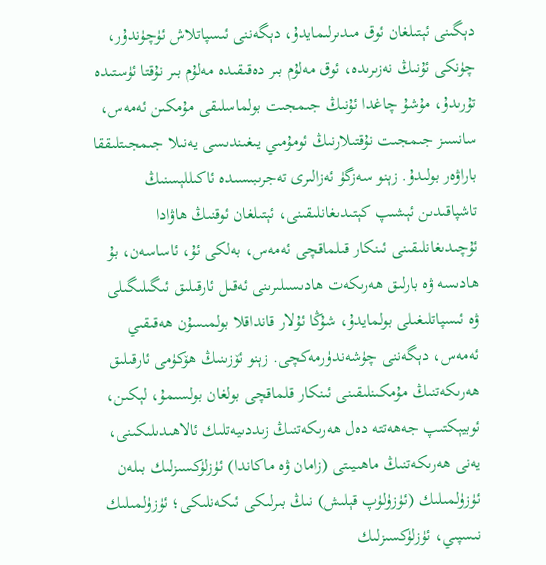دېگىنى ئېتىلغان ئوق مىدىرلىمايدۇ، دېگەننى ئىسپاتلاش ئۈچۈندۇر، چۈنكى ئۇنىڭ نەزىرىدە، ئوق مەلۇم بىر دەقىقىدە مەلۇم بىر نۇقتا ئۈستىدە تۇرىدۇ، مۇشۇ چاغدا ئۇنىڭ جىمجىت بولماسلىقى مۇمكىن ئەمەس، سانسىز جىمجىت نۇقتىلارنىڭ ئومۇمىي يىغىندىسى يەنىلا جىمجىتلىققا باراۋەر بولىدۇ. زېنو سەزگۈ ئەزالىرى تەجرىبىسىدە ئاكىللېسنىڭ تاشپاقىدىن ئېشىپ كېتىدىغانلىقىنى، ئېتىلغان ئوقنىڭ ھاۋادا ئۇچىدىغانلىقىنى ئىنكار قىلماقچى ئەمەس، بەلكى ئۇ، ئاساسەن، بۇ ھادىسە ۋە بارلىق ھەرىكەت ھادىسىلىرىنى ئەقىل ئارقىلىق ئىگىلىگىلى ۋە ئىسپاتلىغىلى بولمايدۇ، شۇڭا ئۇلار قانداقلا بولمىسۇن ھەقىقىي ئەمەس، دېگەننى چۈشەندۈرمەكچى. زېنو ئۆزىنىڭ ھۆكۈمى ئارقىلىق ھەرىكەتنىڭ مۇمكىنلىقىنى ئىنكار قلماقچى بولغان بولسىمۇ، لېكىن، ئوبيېكتىپ جەھەتتە دەل ھەرىكەتنىڭ زىددىيەتلىك ئالاھىدىلىكىنى، يەنى ھەرىكەتنىڭ ماھىيىتى (زامان ۋە ماكاندا) ئۈزلۈكسىزلىك بىلەن ئۈزۈلمىلىك (ئۈزۈلۈپ قېلىش) نىڭ بىرلىكى ئىكەنلىكى؛ ئۈزۈلمىلىك نىسپىي، ئۈزلۈكسىزلىك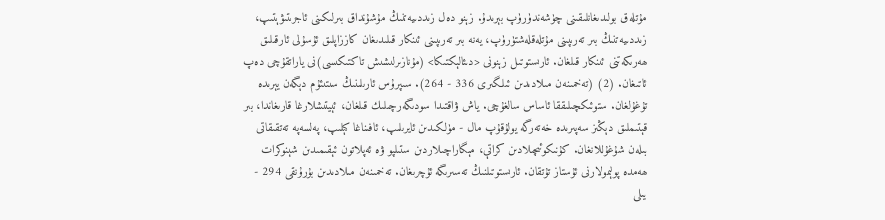مۇتلەق بولىدىغانلىقىنى چۈشەندۈرۈپ بېرىدۇ. زېنو دەل زىددىيەتنىڭ مۇشۇنداق بىرلىكىنى ئاجرىتىۋېتىپ، زىددىيەتنىڭ بىر تەرىپىنى مۇتلەقلەشتۈرۈپ، يەنە بىر تەرىپىنى ئىنكار قىلىدىغان كاززاپلىق ئۇسۇلى ئارقىلىق ھەرىكەتنى ئىنكار قىلغان. ئارىستوتىل زېنونى <دىئالېكتىكا> (مۇنازىرلىشىش تاكتىكىسى)نى ياراتقۇچى دەپ ئاتىغان. (2) (تەخمىنەن مىلادىدىن ئىلگىرى 336 - 264). سىپرۇس ئارىلىنىڭ سىتىئۇم دېگەن يېرىدە تۇغۇلغان. ستوئىكچىلىققا ئاساس سالغۇچى. ياش ۋاقتىدا سودىگەرچىلىك قىلغان، ئېيتىشلارغا قارىغاندا، بىر قېتىملىق دېڭىز سەپىرىدە خەتەرگە يولۇقۇپ مال - مۈلكىدىن ئايرىلىپ، ئافىناغا كېلىپ، پەلسەپە تەتقىقاتى بىلەن شۇغۇللانغان. كۇنىكوئىچىلادىن كراتې، مېگاراچىلاردىن ستىلپو ۋە ئەپلاتون ئېقىمىدىن شېنوكرات ھەمدە پولېمولارنى ئۇستاز تۇتقان. ئارىستوتىلنىڭ تەسىرىگە ئۇچرىغان. تەخمىنەن مىلادىدىن بۇرۇنقى 294 - يىلى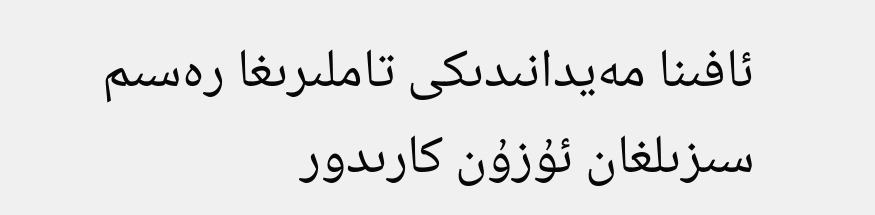ئافىنا مەيدانىدىكى تاملىرىغا رەسىم سىزىلغان ئۇزۇن كارىدور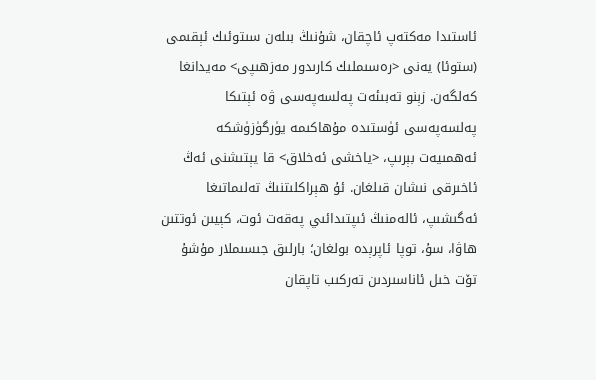ئاستىدا مەكتەپ ئاچقان، شۇنىڭ بىلەن سىتوئىك ئېقىمى (ستوئا) يەنى <رەسىملىك كارىدور مەزھىپى> مەيدانغا كەلگەن. زېنو تەبىئەت پەلسەپەسى ۋە ئېتىكا پەلسەپەسى ئۈستىدە مۇھاكىمە يۈرگۈزۈشكە ئەھمىيەت بېرىپ، <ياخشى ئەخلاق> قا يېتىشنى ئەڭ ئاخىرقى نىشان قىلغان. ئۇ ھېراكلىتنىڭ تەلىماتىغا ئەگىشىپ، ئالەمنىڭ ئىپتىدائىي پەقەت ئوت، كېيىن ئوتتىن ھاۋا، سۇ، توپا ئاپرېدە بولغان؛ بارلىق جىسىملار مۇشۇ تۆت خىل ئاناسىردىن تەركىب تاپقان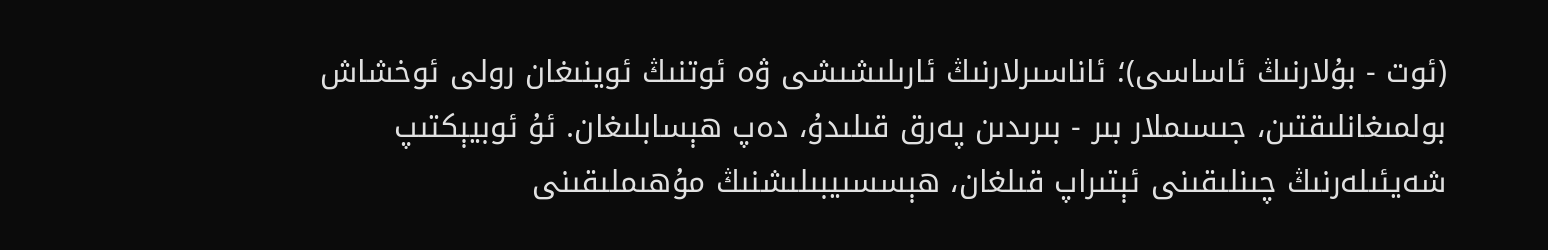(ئوت - بۇلارنىڭ ئاساسى)؛ ئاناسىرلارنىڭ ئارىلىشىشى ۋە ئوتنىڭ ئوينىغان رولى ئوخشاش بولمىغانلىقتىن، جىسىملار بىر - بىرىدىن پەرق قىلىدۇ، دەپ ھېسابلىغان. ئۇ ئوبيېكتىپ شەيئىلەرنىڭ چىنلىقىنى ئېتىراپ قىلغان، ھېسسىيبىلىشنىڭ مۇھىملىقىنى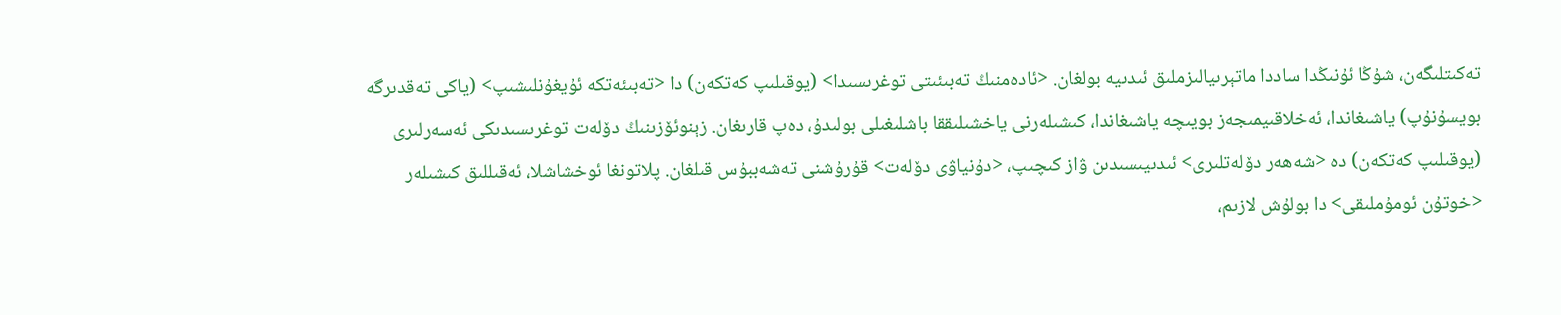تەكىتلىگەن، شۇڭا ئۇنىڭدا ساددا ماتېرىيالىزملىق ئىدىيە بولغان. <ئادەمنىڭ تەبىئىتى توغرىسىدا> (يوقىلىپ كەتكەن) دا <تەبىئەتكە ئۇيغۇنلىشىپ> (ياكى تەقدىرگە بويسۇنۇپ) ياشىغاندا، ئەخلاقىيمىجەز بويىچە ياشىغاندا، كىشىلەرنى ياخشىلىققا باشلىغىلى بولىدۇ، دەپ قارىغان. زېنوئۆزىنىڭ دۆلەت توغرىسىدىكى ئەسەرلىرى (يوقىلىپ كەتكەن) دە <شەھەر دۆلەتلىرى> ئىدىيىسىدىن ۋاز كىچىپ، <دۇنياۋى دۆلەت> قۇرۇشنى تەشەببۇس قىلغان. پلاتونغا ئوخشاشلا، ئەقىللىق كىشىلەر <خوتۇن ئومۇملىقى> دا بولۇش لازىم،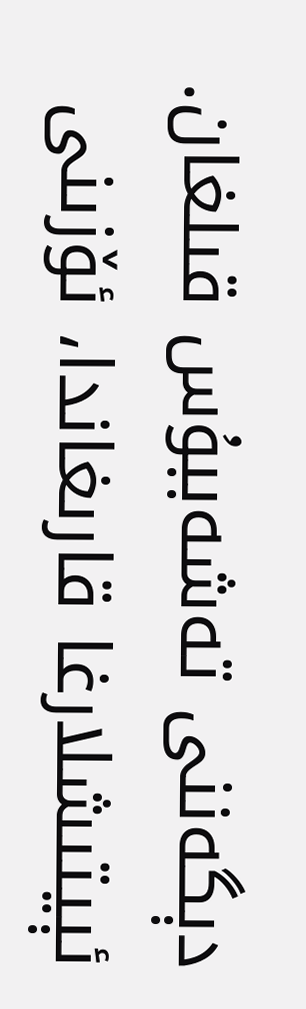دېگەننى تەشەببۇس قىلغان. ئېيتىشلارغا قارىغاندا، ئۆزىنى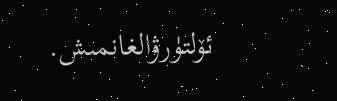ئۆلتۈرۋالغانمىش.